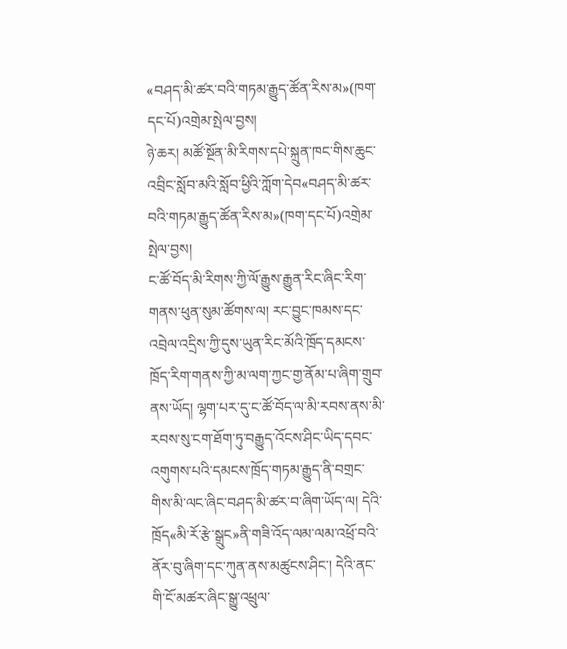«བཤད་མི་ཚར་བའི་གཏམ་རྒྱུད་ཚོན་རིས་མ»(ཁག་དང་པོ)འགྲེམ་སྤེལ་བྱས།
ཉེ་ཆར། མཚོ་སྔོན་མི་རིགས་དཔེ་སྐྲུན་ཁང་གིས་ཆུང་འབྲིང་སློབ་མའི་སློབ་ཕྱིའི་ཀློག་དེབ«བཤད་མི་ཚར་བའི་གཏམ་རྒྱུད་ཚོན་རིས་མ»(ཁག་དང་པོ)འགྲེམ་སྤེལ་བྱས།
ང་ཚོ་བོད་མི་རིགས་ཀྱི་ལོ་རྒྱུས་རྒྱུན་རིང་ཞིང་རིག་གནས་ཕུན་སུམ་ཚོགས་ལ། རང་བྱུང་ཁམས་དང་འབྲེལ་འདྲིས་ཀྱི་དུས་ཡུན་རིང་མོའི་ཁྲོད་དམངས་ཁྲོད་རིག་གནས་ཀྱི་མ་ལག་ཀྱང་གྱ་ནོམ་པ་ཞིག་གྲུབ་ནས་ཡོད། ལྷག་པར་དུ་ང་ཚོ་བོད་ལ་མི་རབས་ནས་མི་རབས་སུ་ངག་ཐོག་ཏུ་བརྒྱུད་འོངས་ཤིང་ཡིད་དབང་འགུགས་པའི་དམངས་ཁྲོད་གཏམ་རྒྱུད་ནི་བགྲང་གིས་མི་ལང་ཞིང་བཤད་མི་ཚར་བ་ཞིག་ཡོད་ལ། དེའི་ཁྲོད«མི་རོ་རྩེ་སྒྲུང»ནི་གཟི་འོད་ལམ་ལམ་འཕྲོ་བའི་ནོར་བུ་ཞིག་དང་ཀུན་ནས་མཚུངས་ཤིང་། དེའི་ནང་གི་ངོ་མཚར་ཞིང་སྒྱུ་འཕྲུལ་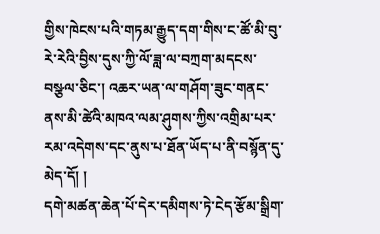གྱིས་ཁེངས་པའི་གཏམ་རྒྱུད་དག་གིས་ང་ཚོ་མི་བུ་རེ་རེའི་བྱིས་དུས་ཀྱི་ལོ་ཟླ་ལ་བཀྲག་མདངས་བསྩལ་ཅིང་། འཆར་ཡན་ལ་གཤོག་ཟུང་གནང་ནས་མི་ཚེའི་མཁའ་ལམ་ཤུགས་ཀྱིས་འགྲིམ་པར་རམ་འདེགས་དང་ནུས་པ་ཐོན་ཡོད་པ་ནི་བསྙོན་དུ་མེད་དོ། །
དགེ་མཚན་ཆེན་པོ་དེར་དམིགས་ཏེ་ངེད་རྩོམ་སྒྲིག་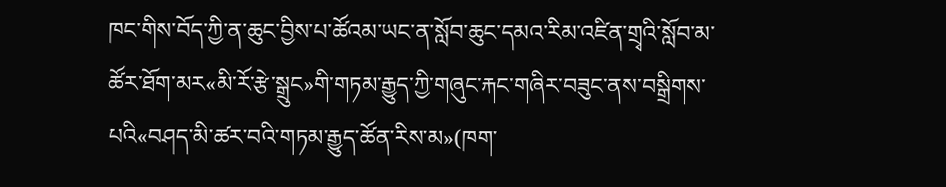ཁང་གིས་བོད་ཀྱི་ན་ཆུང་བྱིས་པ་ཚོའམ་ཡང་ན་སློབ་ཆུང་དམའ་རིམ་འཛིན་གྲྭའི་སློབ་མ་ཚོར་ཐོག་མར«མི་རོ་རྩེ་སྒྲུང»གི་གཏམ་རྒྱུད་ཀྱི་གཞུང་རྐང་གཞིར་བཟུང་ནས་བསྒྲིགས་པའི«བཤད་མི་ཚར་བའི་གཏམ་རྒྱུད་ཚོན་རིས་མ»(ཁག་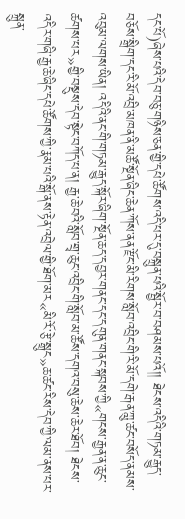དང་པོ)ཞེས་པའི་དེབ་བཅུ་གཉིས་ཅན་གྱི་དཔེ་ཚོགས་འདི་པར་དུ་བསྐྲུན་པའི་སྦྱོར་བ་བཤམས་པའོ།། ཐེངས་འདིའི་གཏམ་རྒྱུད་བཅོས་སྒྲིག་དང་རི་མོ་འབྲི་མཁན་ནི་མཚོ་སྔོན་ཞིང་ཆེན་ཀོས་ནན་རྫོང་མི་རིགས་སློབ་འབྲིང་གི་རི་མོ་དགེ་རྒན་ཀླུ་ཚང་བསོད་ནམས་འབུམ་ལགས་ཡིན། འདིའི་ནང་གི་གཏམ་རྒྱུད་སྐོར་ཞིག་སྔོན་ཆད་དབྱར་གནང་དང་དགུན་གནང་སྐབས་ཀྱི«གངས་རྒྱན་ན་ཆུང་ཚགས་པར»གྱི་བསྡུས་དེབ་སྟེང་བཀོད་པ་ན། རྒྱ་ཆེ་བའི་སློབ་གྲྭ་ཆུང་འབྲིང་གི་སློབ་མ་ཚོས་དགའ་བསུ་ཆེས་ཆེར་ཐོབ། ཐེངས་འདིར་གཞི་རྒྱ་ཆེ་ཞིང་དཔེ་ཚོགས་ཀྱི་རྣམ་པའི་སྒོ་ནས་རྟེན་འབྲེལ་གྱི་ཐོག་མར«མི་རོ་རྩེ་སྒྲུང»ཆ་ཚང་རིས་དེབ་ཀྱི་ལམ་ནས་པར་སྐྲུན་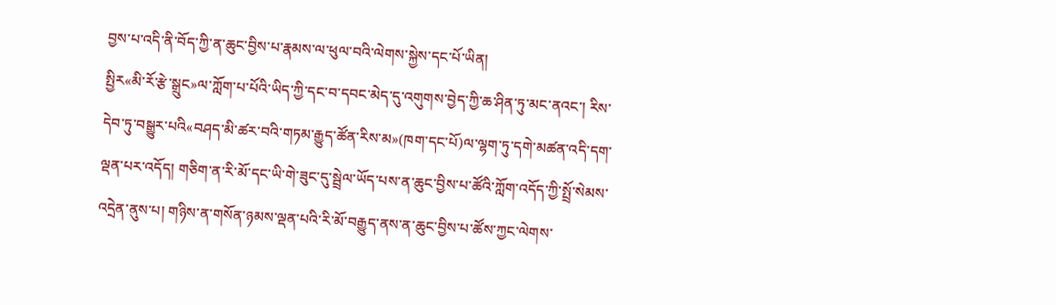བྱས་པ་འདི་ནི་བོད་ཀྱི་ན་ཆུང་བྱིས་པ་རྣམས་ལ་ཕུལ་བའི་ལེགས་སྐྱེས་དང་པོ་ཡིན།
སྤྱིར«མི་རོ་རྩེ་སྒྲུང»ལ་ཀློག་པ་པོའི་ཡིད་ཀྱི་དང་བ་དབང་མེད་དུ་འགུགས་བྱེད་ཀྱི་ཆ་ཤིན་ཏུ་མང་ནའང་། རིས་དེབ་ཏུ་བསྒྱུར་པའི«བཤད་མི་ཚར་བའི་གཏམ་རྒྱུད་ཚོན་རིས་མ»(ཁག་དང་པོ)ལ་ལྷག་ཏུ་དགེ་མཚན་འདི་དག་ལྡན་པར་འདོད། གཅིག་ན་རི་མོ་དང་ཡི་གེ་ཟུང་དུ་སྦྲེལ་ཡོད་པས་ན་ཆུང་བྱིས་པ་ཚོའི་ཀློག་འདོད་ཀྱི་སྤྲོ་སེམས་འདྲེན་ནུས་པ། གཉིས་ན་གསོན་ཉམས་ལྡན་པའི་རི་མོ་བརྒྱུད་ནས་ན་ཆུང་བྱིས་པ་ཚོས་ཀྱང་ལེགས་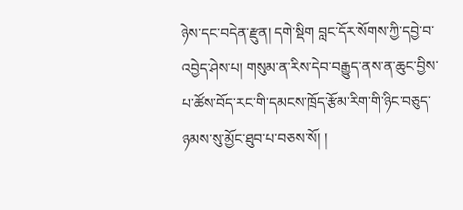ཉེས་དང་བདེན་རྫུན། དགེ་སྡིག བླང་དོར་སོགས་ཀྱི་དབྱེ་བ་འབྱེད་ཤེས་པ། གསུམ་ན་རིས་དེབ་བརྒྱུད་ནས་ན་ཆུང་བྱིས་པ་ཚོས་བོད་རང་གི་དམངས་ཁྲོད་རྩོམ་རིག་གི་ཉིང་བཅུད་ཉམས་སུ་མྱོང་ཐུབ་པ་བཅས་སོ། །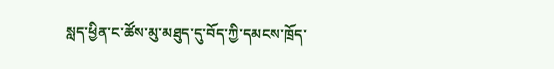སླད་ཕྱིན་ང་ཚོས་མུ་མཐུད་དུ་བོད་ཀྱི་དམངས་ཁྲོད་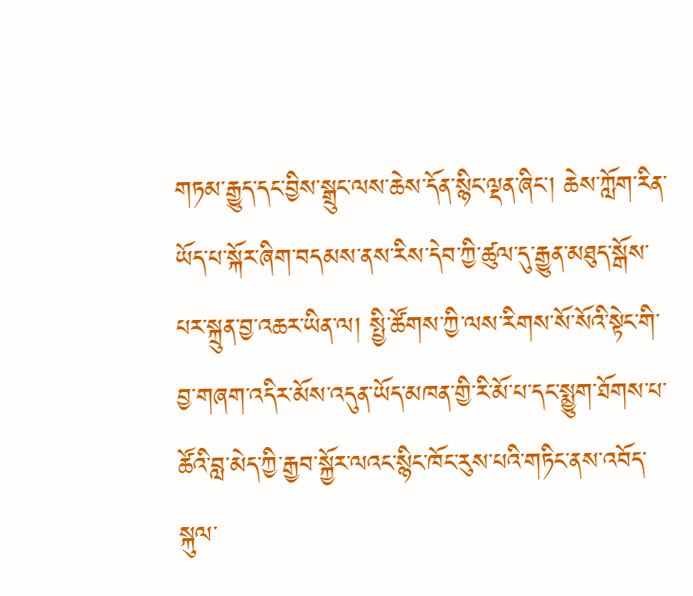གཏམ་རྒྱུད་དང་བྱིས་སྒྲུང་ལས་ཆེས་དོན་སྙིང་ལྡན་ཞིང་། ཆེས་ཀློག་རིན་ཡོད་པ་སྐོར་ཞིག་བདམས་ནས་རིས་དེབ་ཀྱི་ཚུལ་དུ་རྒྱུན་མཐུད་སྒོས་པར་སྐྲུན་བྱ་འཆར་ཡིན་ལ། སྤྱི་ཚོགས་ཀྱི་ལས་རིགས་སོ་སོའི་སྟེང་གི་བྱ་གཞག་འདིར་མོས་འདུན་ཡོད་མཁན་གྱི་རི་མོ་པ་དང་སྨྱུག་ཐོགས་པ་ཚོའི་བླ་མེད་ཀྱི་རྒྱབ་སྐྱོར་ལའང་སྙིང་ཁོང་རུས་པའི་གཏིང་ནས་འབོད་སྐུལ་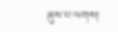ཞུས་པ་ལགས།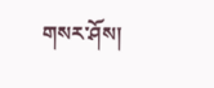གསར་ཤོས།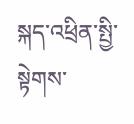སྐད་འཕྲིན་སྤྱི་སྟེགས་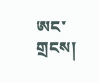ཨང་གྲངས།